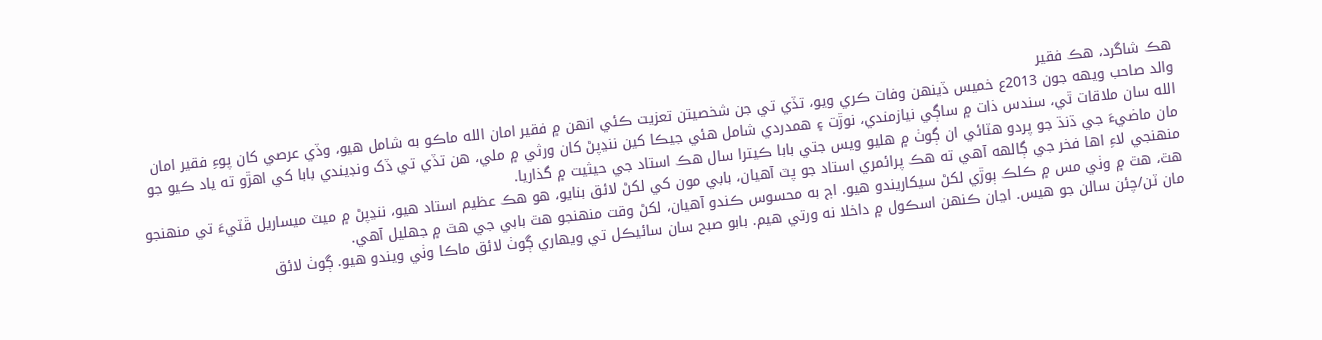هڪ شاگرد، هڪ فقير
والد صاحب ويهه جون 2013ع خميس ڏينهن وفات ڪري ويو، تڏي تي جن شخصيتن تعزيت ڪئي انهن ۾ فقير امان الله ماڪو به شامل هيو، وڏي عرصي کان پوءِ فقير امان الله سان ملاقات ٿي، سندس ذات ۾ ساڳي نيازمندي، نوڙت ۽ همدردي شامل هئي جيڪا کين ننڍپڻ کان ورثي ۾ ملي، هن تڏي تي ڏک ونڊيندي بابا کي اهڙو ته ياد ڪيو جو مان ماضيءَ جي ڌنڌ جو پردو هٽائي ان ڳوٺ ۾ هليو ويس جتي بابا ڪيترا سال هڪ استاد جي حيثيت ۾ گذاريا.
منهنجي لاءِ اها فخر جي ڳالهه آهي ته هڪ پرائمري استاد جو پٽ آهيان، بابي مون کي لکڻ لائق بنايو، هو هڪ عظيم استاد هيو، ننڍپڻ ۾ ميٽ ميساريل ڦٽيءَ تي منهنجو هٿ، هٿ ۾ وٺي مس ۾ ڪلڪ ٻوڙي لکڻ سيکاريندو هيو. اڄ به محسوس ڪندو آهيان، لکڻ وقت منهنجو هٿ بابي جي هٿ ۾ جهليل آهي.
مان ٽن/چئن سالن جو هيس. اڃان ڪنهن اسڪول ۾ داخلا نه ورتي هيم. بابو صبح سان سائيڪل تي ويهاري ڳوٺ لائق ماڪا وٺي ويندو هيو. ڳوٺ لائق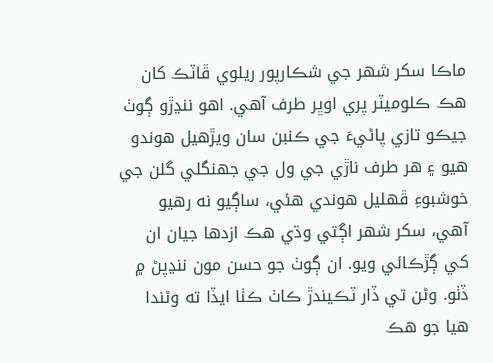ماڪا سکر شهر جي شڪارپور ريلوي ڦاٽڪ کان هڪ ڪلوميٽر پري اوڀر طرف آهي. اهو ننڍڙو ڳوٺ جيڪو تازي پاڻيءَ جي ڪنبن سان ويڙهيل هوندو هيو ۽ هر طرف ناڙي جي ول جي جهنگلي گلن جي خوشبوءِ ڦهليل هوندي هئي، ساڳيو نه رهيو آهي، سکر شهر اڳتي وڌي هڪ ازدها جيان ان کي ڳڙڪائي ويو. ان ڳوٺ جو حسن مون ننڍپڻ ۾ ڏٺو. وڻن تي ڏار ٽڪيندڙ ڪاٺ ڪٺا ايڏا ته وڻندا هيا جو هڪ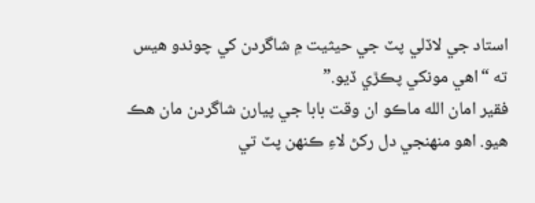استاد جي لاڏلي پٽ جي حيثيت ۾ شاگردن کي چوندو هيس ته “اهي مونکي پڪڙي ڏيو.”
فقير امان الله ماڪو ان وقت بابا جي پيارن شاگردن مان هڪ هيو. اهو منهنجي دل رکڻ لاءِ ڪنهن پٽ تي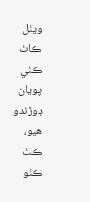ويٺل ڪاٺ ڪٺي پويان ڊوڙندو هيو، ڪٺ ڪٺو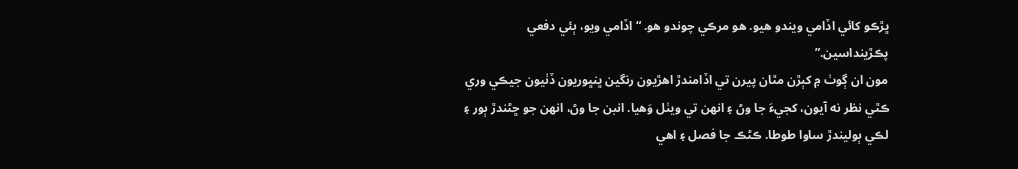ڀڙڪو کائي اڏامي ويندو هيو. هو مرڪي چوندو هو. “اڏامي ويو، ٻئي دفعي پڪڙينداسين.”
مون ان ڳوٺ ۾ کٻڙن مٿان پيرن تي اڏامندڙ اهڙيون رنگين ڀنڀوريون ڏٺيون جيڪي وري ڪٿي نظر نه آيون، کجيءَ جا وڻ ۽ انهن تي ويٺل وَهيا. انبن جا وڻ، انهن جو ڇڻندڙ ٻور ۽ لڪي ٻوليندڙ ساوا طوطا. ڪڻڪ جا فصل ۽ اهي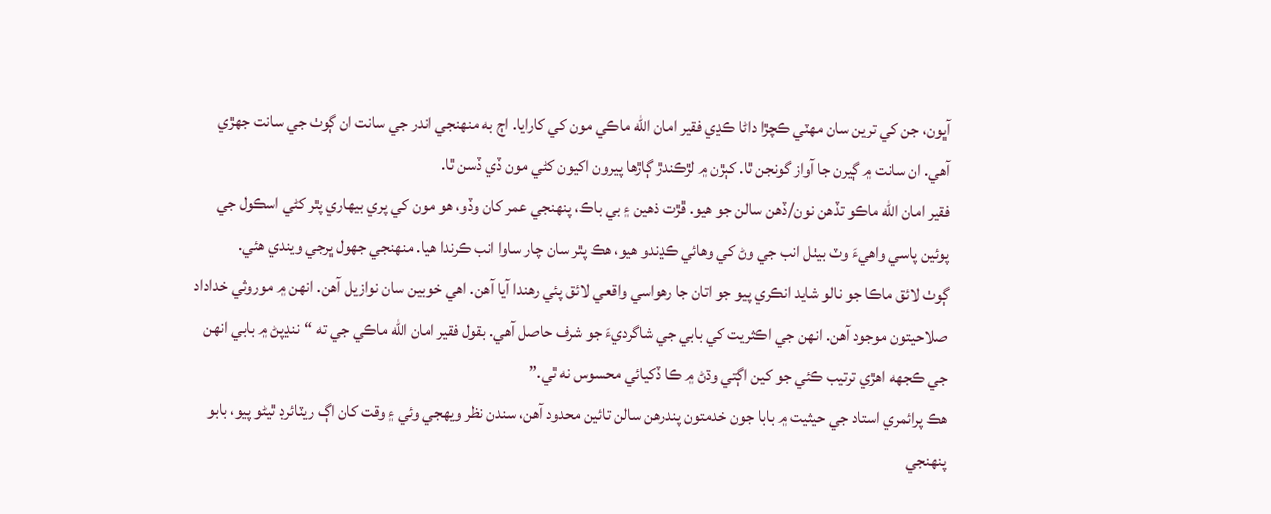آڀون، جن کي ترين سان مهٽي ڪچڙا داڻا ڪڍي فقير امان الله ماڪي مون کي کارايا. اڄ به منهنجي اندر جي سانت ان ڳوٺ جي سانت جهڙي آهي. ان سانت ۾ ڳيرن جا آواز گونجن ٿا. کٻڙن ۾ لڙڪندڙ ڳاڙها پيرون اکيون کڻي مون ڏي ڏسن ٿا.
فقير امان الله ماڪو تڏهن نون/ڏهن سالن جو هيو. ڦڙت ذهين ۽ بي باڪ، پنهنجي عمر کان وڏو، هو مون کي پري بيهاري پٿر کڻي اسڪول جي پوئين پاسي واهيءَ وٽ بيٺل انب جي وڻ کي وهائي ڪڍندو هيو، هڪ پٿر سان چار ساوا انب ڪرندا هيا. منهنجي جهول ڀرجي ويندي هئي.
ڳوٺ لائق ماڪا جو نالو شايد انڪري پيو جو اتان جا رهواسي واقعي لائق پئي رهندا آيا آهن. اهي خوبين سان نوازيل آهن. انهن ۾ موروثي خداداد صلاحيتون موجود آهن. انهن جي اڪثريت کي بابي جي شاگرديءَ جو شرف حاصل آهي. بقول فقير امان الله ماڪي جي ته “ننڍپڻ ۾ بابي انهن جي ڪجهه اهڙي ترتيب ڪئي جو کين اڳتي وڌڻ ۾ ڪا ڏکيائي محسوس نه ٿي.”
هڪ پرائمري استاد جي حيثيت ۾ بابا جون خدمتون پندرهن سالن تائين محدود آهن، سندن نظر ويهجي وئي ۽ وقت کان اڳ ريٽائرڊ ٿيڻو پيو، بابو پنهنجي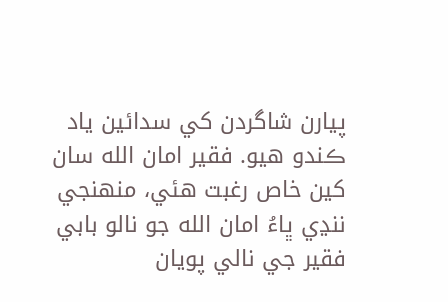پيارن شاگردن کي سدائين ياد ڪندو هيو. فقير امان الله سان کين خاص رغبت هئي، منهنجي ننڍي ڀاءُ امان الله جو نالو بابي فقير جي نالي پويان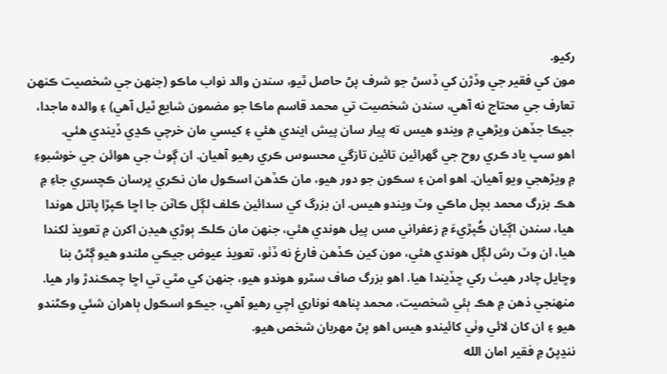رکيو.
مون کي فقير جي وڏڙن کي ڏسڻ جو شرف پڻ حاصل ٿيو، سندن والد نواب ماڪو (جنهن جي شخصيت ڪنهن تعارف جي محتاج نه آهي، سندن شخصيت تي محمد قاسم ماڪا جو مضمون شايع ٿيل آهي) ۽ والده ماجدا، جيڪا جڏهن ويڙهي ۾ ويندو هيس ته پيار سان پيش ايندي هئي ۽ کيسي مان خرچي ڪڍي ڏيندي هئي.
اهو سڀ ياد ڪري روح جي گهرائين تائين تازگي محسوس ڪري رهيو آهيان. ان ڳوٺ جي هوائن جي خوشبوءِ ۾ ويڙهجي ويو آهيان. اهو امن ۽ سڪون جو دور هيو، مان ڪڏهن اسڪول مان نڪري ڀرسان ڪچسري جاءِ ۾ هڪ بزرگ محمد بچل ماڪي وٽ ويندو هيس. ان بزرگ کي سدائين ڪلف لڳل ڪاٽن جا اڇا ڪپڙا پاتل هوندا هيا، سندن اڳيان ڪُپڙيءَ ۾ زعفراني مس پيل هوندي هئي، جنهن مان ڪلڪ ٻوڙي هيڊن اکرن ۾ تعويذ لکندا هيا، ان وٽ رش لڳل هوندي هئي، مون کين ڪڏهن فارغ نه ڏٺو، تعويذ عيوض جيڪي ملندو هيو ڳڻڻ بنا وڇايل چادر هيٺ رکي ڇڏيندا هيا. اهو بزرگ صاف سٿرو هوندو هيو، جنهن کي مٿي تي اڇا چمڪندڙ وار هيا. منهنجي ذهن ۾ هڪ ٻئي شخصيت، محمد پناهه نوناري اچي رهيو آهي، جيڪو اسڪول ٻاهران شئي وڪڻندو هيو ۽ ان کان لائي وٺي کائيندو هيس اهو پڻ مهربان شخص هيو.
ننڍپڻ ۾ فقير امان الله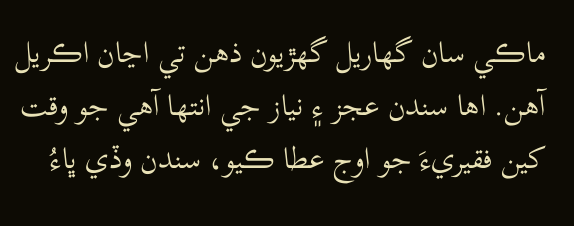ماڪي سان گهاريل گهڙيون ذهن تي اڃان اڪريل آهن. اها سندن عجز ۽ نياز جي انتها آهي جو وقت کين فقيريءَ جو اوج عطا ڪيو، سندن وڏي ڀاءُ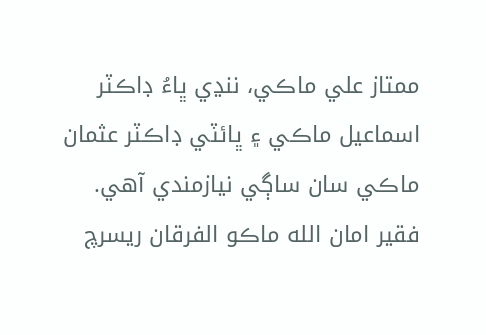ممتاز علي ماڪي، ننڍي ڀاءُ ڊاڪٽر اسماعيل ماڪي ۽ ڀائٽي ڊاڪٽر عثمان ماڪي سان ساڳي نيازمندي آهي.
فقير امان الله ماڪو الفرقان ريسرچ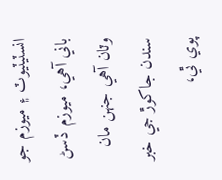انسٽيٽيوٽ ۽ ميوزم جو باني آهي، ميوزم ڏسڻ وٽان آهي جنهن مان سندن جاکوڙ جي خبر پوي ٿي،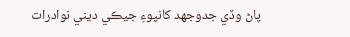پاڻ وڏي جدوجهد کانپوءِ جيڪي ديني نوادرات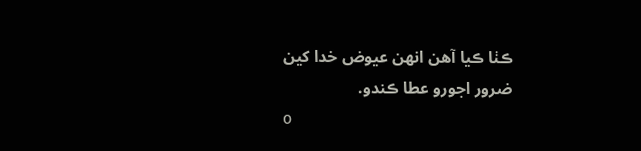ڪٺا ڪيا آهن انهن عيوض خدا کين ضرور اجورو عطا ڪندو.
o